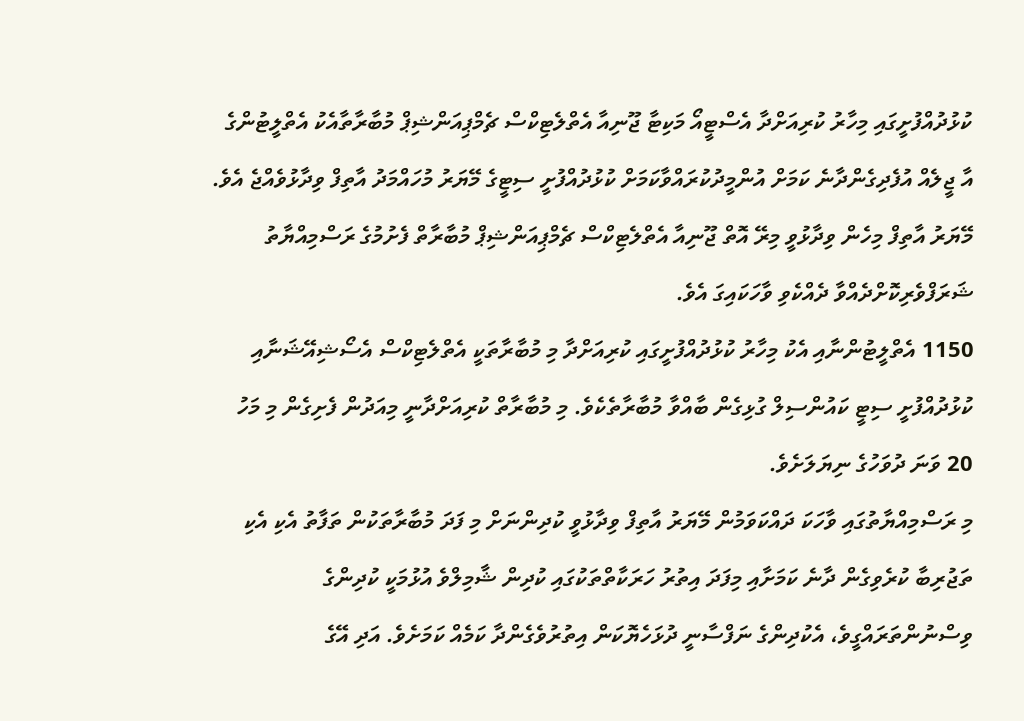ކުޅުދުއްފުށީގައި މިހާރު ކުރިއަށްދާ އެސްޓީއޯ މަކިޓާ ޖޫނިއާ އެތްލެޓިކްސް ޗެމްޕިއަންޝިޕް މުބާރާތާއެކު އެތްލީޓުންގެ އާ ޖީލެއް އުފެދިގެންދާނެ ކަމަށް އުންމީދުކުރައްވާކަމަށް ކުޅުދުއްފުށީ ސިޓީގެ މޭޔަރު މުހައްމަދު އާތިފް ވިދާޅުވެއްޖެ އެވެ.
މޭޔަރު އާތިފް މިހެން ވިދާޅުވީ މިރޭ އޮތް ޖޫނިއާ އެތްލެޓިކްސް ޗެމްޕިއަންޝިޕް މުބާރާތް ފެށުމުގެ ރަސްމިއްޔާތު ޝަރަފްވެރިކޮށްދެއްވާ ދެއްކެވި ވާހަކައިގަ އެވެ.
1150 އެތްލީޓުންނާއި އެކު މިހާރު ކުޅުދުއްފުށީގައި ކުރިއަށްދާ މި މުބާރާތަކީ އެތްލެޓިކްސް އެސޯޝިއޭޝަނާއި ކުޅުދުއްފުށީ ސިޓީ ކައުންސިލް ގުޅިގެން ބާއްވާ މުބާރާތެކެވެ. މި މުބާރާތް ކުރިއަށްދާނީ މިއަދުން ފެށިގެން މި މަހު 20 ވަނަ ދުވަހުގެ ނިޔަލަށެވެ.
މި ރަސްމިއްޔާތުގައި ވާހަކަ ދައްކަވަމުން މޭޔަރު އާތިފް ވިދާޅުވީ ކުދިންނަށް މި ފަދަ މުބާރާތަކުން ތަފާތު އެކި އެކި ތަޖުރިބާ ކުރެވިގެން ދާނެ ކަމަށާއި މިފަދަ އިތުރު ހަރަކާތްތަކުގައި ކުދިން ޝާމިލްވެ އުޅުމަކީ ކުދިންގެ ވިސްނުންތަރައްގީވެ، އެކުދިންގެ ނަފްސާނީ ދުޅަހެޔޮކަން އިތުރުވެގެންދާ ކަމެއް ކަމަށެވެ. އަދި އޭގެ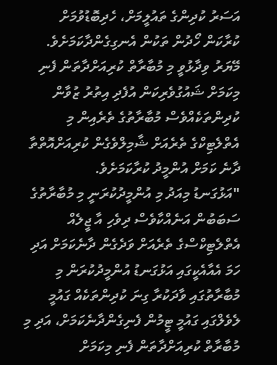އަސަރު ކުދިންގެ ތައުލީމަށް، ހެދިބޮޑުވުމަށް ކުރާކަން ހޯދުން ތަކުން އެނގިގެންދާކަމަށެވެ.
މޭޔަރު ވިދާޅުވީ މި މުބާރާތް ކުރިއަށްދާތަން ފެނި މިކަމަށް ޝައުގުވެރިކަން އުފެދި އިތުރު ޒުވާން ކުދިންތަކެއްވެސް މުބާރާތުގެ ތެރެއިން މި އެތްލެޓިކްގެ ތެރެއަށް ޝާމިލްވެގެން ކުރިއަށްއޮތްތާ ދާނެ ކަމަށް އުންމީދު ކުރާކަމަށެވެ.
"އަޅުގަނޑު މިއަދު މި އުންމީދުކުރަނީ މި މުބާރާތުގެ ސަބަބުން އަނެއްކާވެސް ދިވެހި އާ ޖީލެއް އެތްލެޓިކްސްގެ ތެރެއަށް ވަދެގެން ދާނެކަމަށް އަދި ހަމަ އެއާއެކީގައި އަޅުގަނޑު އުންމީދުކުރަން މި މުބާރާތުގައި ވާދަކުރާ ގިނަ ކުދިންތަކެއް ގައުމީ ލެވެލްގައި ގައުމީ ޓީމުން ފެނިގެންދާނެކަމަށް، އަދި މި މުބާރާތް ކުރިއަށްދާތަން ފެނި މިކަމަށް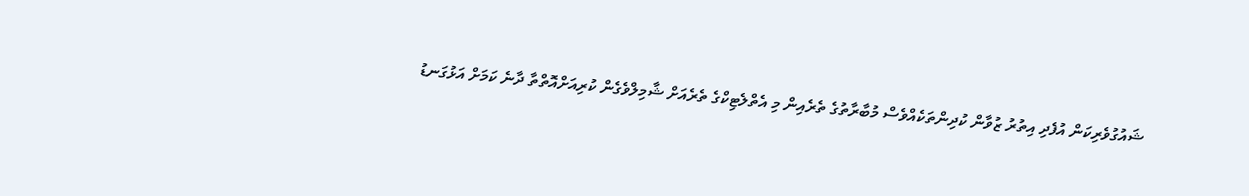ޝައުގުވެރިކަން އުފެދި އިތުރު ޒުވާން ކުދިންތަކެއްވެސް މުބާރާތުގެ ތެރެއިން މި އެތްލެޓިކްގެ ތެރެއަށް ޝާމިލްވެގެން ކުރިއަށްއޮތްތާ ދާނެ ކަމަށް އަޅުގަނޑު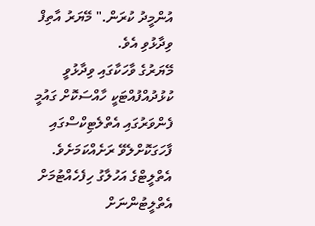އުންމީދު ކުރަން." މޭޔަރު އާތިފް ވިދާޅުވި އެވެ.
މޭޔަރުގެ ވާހަކާގައި ވިދާޅުވީ ކުޅުދުއްފުއްޓަކީ ހާއްސަކޮށް ގައުމީ ފެންވަރުގައި އެތްލެޓިކްސްގައި ފާހަގަކޮށްލެވޭ ރަށެއްކަމަށެވެ.
އެތްލީޓްގެ އަހުލާގު ހިފެހެއްޓުމަށް އެތްލީޓުންނަށް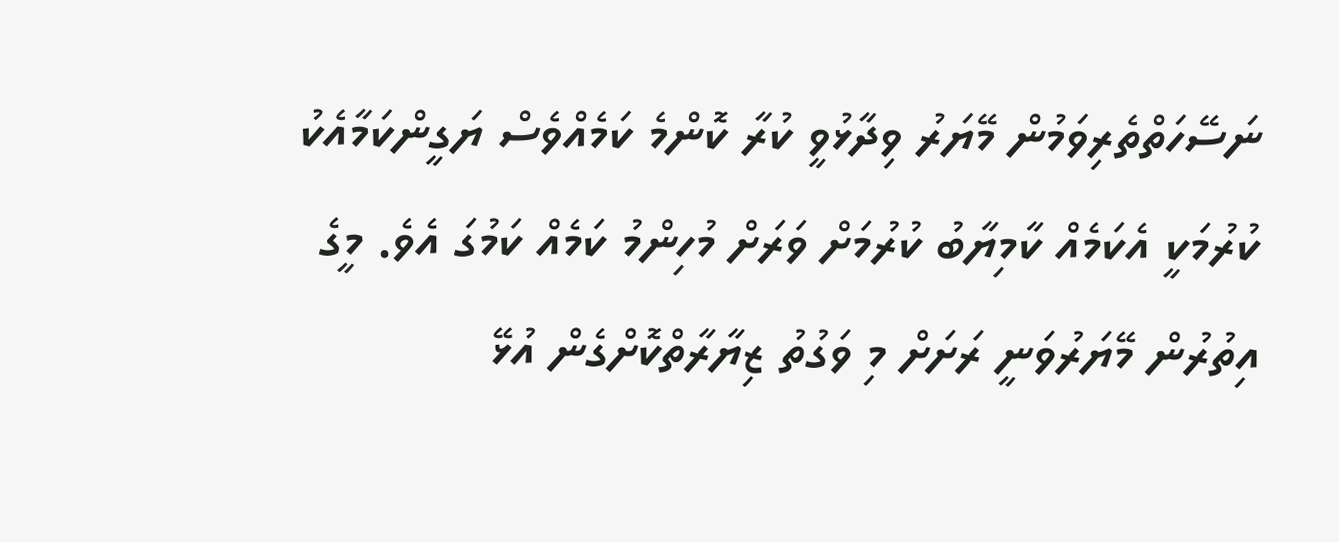ނަސޭހަތްތެރިވަމުން މޭޔަރު ވިދާޅުވީ ކުރާ ކޮންމެ ކަމެއްވެސް ޔަގީންކަމާއެކު ކުރުމަކީ އެކަމެއް ކާމިޔާބު ކުރުމަށް ވަރަށް މުހިންމު ކަމެއް ކަމުގަ އެވެ. މީގެ އިތުރުން މޭޔަރުވަނީ ރަށަށް މި ވަގުތު ޒިޔާރާތްކޮށްގެން އުޅޭ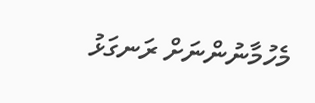މެހުމާނުންނަށް ރަނގަޅު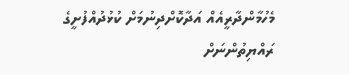މެހުމާންދާރީއެއް އަދާކޮށްދިނުމަށް ކުޅުދުއްފުށީގެ ރައްޔިތުންނަށް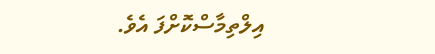އިލްތިމާސްކޮށްފަ އެވެ.